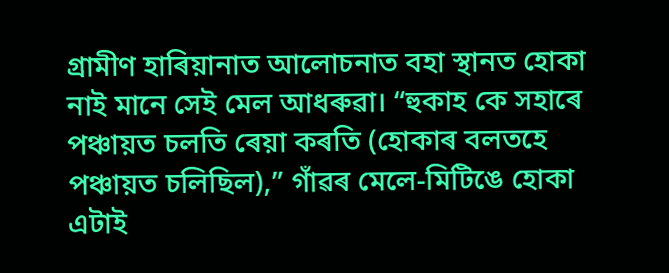গ্ৰামীণ হাৰিয়ানাত আলোচনাত বহা স্থানত হোকা নাই মানে সেই মেল আধৰুৱা। “হুকাহ কে সহাৰে পঞ্চায়ত চলতি ৰেয়া কৰতি (হোকাৰ বলতহে পঞ্চায়ত চলিছিল),” গাঁৱৰ মেলে-মিটিঙে হোকা এটাই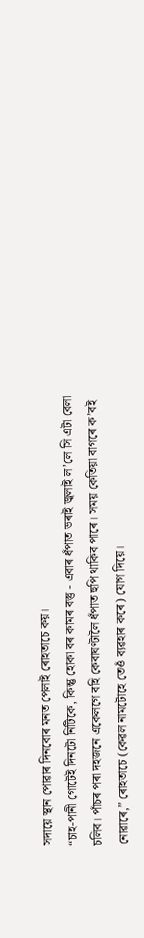সদায়ে স্থান পোৱাৰ দিনবোৰ মনত পেলাই ৰোহতাচে কয়।
“চাহ-পানী গোটেই দিনটো নিটিকে, কিন্তু হোকা বৰ কামৰ বস্তু - এবাৰ ধঁপাত ভৰাই জ্বলাই ল’লে সি এটা বেলা চলিব। পাঁচৰ পৰা দহজনে একেলগে বহি কেবাঘণ্টালৈ ধঁপাত হুপি থাকিব পাৰে। সময় কেতিয়া বাগৰে ক’বই নোৱাৰে,” ৰোহতাচে (কেৱল নামটোহে তেওঁ ব্যৱহাৰ কৰে) যোগ দিয়ে।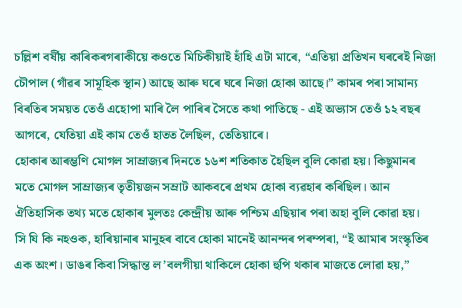চল্লিশ বৰ্ষীয় কাৰিকৰগৰাকীয়ে কওতে মিচিকীয়াই হাঁহি এটা মাৰে, “এতিয়া প্ৰতিখন ঘৰৰেই নিজা চৌপাল (গাঁৱৰ সামূহিক স্থান) আছে আৰু ঘৰে ঘৰে নিজা হোকা আছে।” কামৰ পৰা সামান্য বিৰতিৰ সময়ত তেওঁ এহোপা মাৰি লৈ পাৰিৰ সৈতে কথা পাতিছে - এই অভ্যাস তেওঁ ১২ বছৰ আগৰে, যেতিয়া এই কাম তেওঁ হাতত লৈছিল, তেতিয়াৰে।
হোকাৰ আৰম্ভণি মোগল সাম্ৰাজ্যৰ দিনতে ১৬শ শতিকাত হৈছিল বুলি কোৱা হয়। কিছুমানৰ মতে মোগল সাম্ৰাজ্যৰ তৃতীয়জন সম্ৰাট আকবৰে প্ৰথম হোকা ব্যৱহাৰ কৰিছিল। আন ঐতিহাসিক তথ্য মতে হোকাৰ মুলতঃ কেন্দ্ৰীয় আৰু পশ্চিম এছিয়াৰ পৰা অহা বুলি কোৱা হয়।
সি যি কি নহওক, হাৰিয়ানাৰ মানুহৰ বাবে হোকা মানেই আনন্দৰ পৰম্পৰা, “ই আমাৰ সংস্কৃতিৰ এক অংশ। ডাঙৰ কিবা সিদ্ধান্ত ল’বলগীয়া থাকিলে হোকা হুপি থকাৰ মাজতে লোৱা হয়,”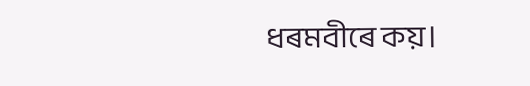ধৰমবীৰে কয়।